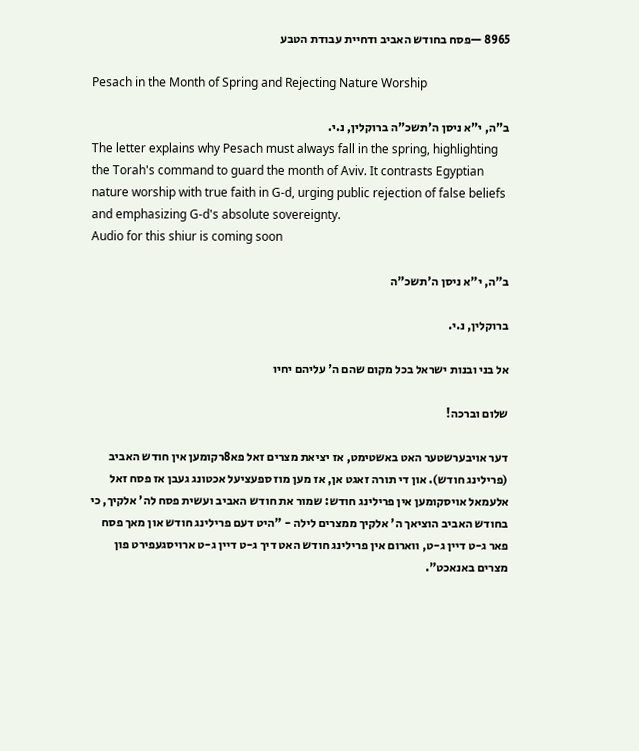8965 —פסח בחודש האביב ודחיית עבודת הטבע

Pesach in the Month of Spring and Rejecting Nature Worship

ב"ה, י"א ניסן ה'תשכ"ה ברוקלין, נ.י.
The letter explains why Pesach must always fall in the spring, highlighting the Torah's command to guard the month of Aviv. It contrasts Egyptian nature worship with true faith in G-d, urging public rejection of false beliefs and emphasizing G-d's absolute sovereignty.
Audio for this shiur is coming soon

ב"ה, י"א ניסן ה'תשכ"ה

ברוקלין, נ.י.

אל בני ובנות ישראל בכל מקום שהם ה' עליהם יחיו

שלום וברכה!

דער אויבערשטער האט באשטימט, אז יציאת מצרים זאל פא8רקומען אין חודש האביב (פרילינג חודש). און די תורה זאגט אן, אז מען מוז ספעציעל אכטונג געבן אז פסח זאל אלעמאל אויסקומען אין פרילינג חודש: שמור את חודש האביב ועשית פסח לה' אלקיך, כי בחודש האביב הוציאך ה' אלקיך ממצרים לילה - "היט דעם פרילינג חודש און מאך פסח פאר ג-ט דיין ג-ט, ווארום אין פרילינג חודש האט דיך ג-ט דיין ג-ט ארויסגעפירט פון מצרים באנאכט".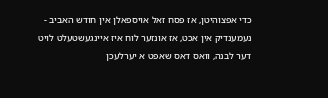כדי אפצוהיטן, אז פסח זאל אויספאלן אין חודש האביב - נעמענדיק אין אכט, אז אונזער לוח איז איינגעשטעלט לויט דער לבנה, וואס דאס שאפט א יערלעכן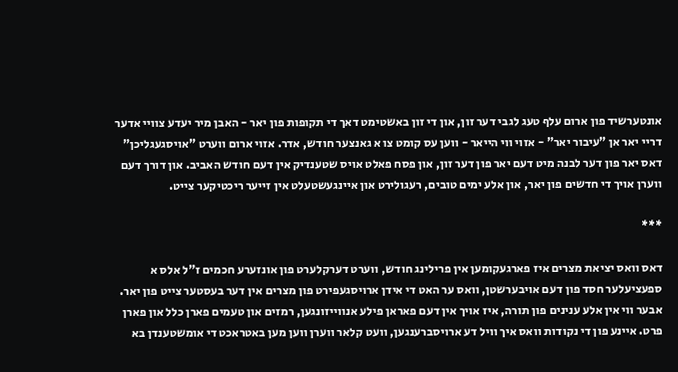אונטערשיד פון ארום עלף טעג לגבי דער זון, און די זון באשטימט דאך די תקופות פון יאר - האבן מיר יעדע צוויי אדער דריי יאר אן "עיבור יאר" - אזוי ווי הייאר - ווען עס קומט צו א גאנצער חודש, אדר. אזוי ארום ווערט "אויסגעגליכן" דאס יאר פון דער לבנה מיט דעם יאר פון דער זון, און פסח פאלט אויס שטענדיק אין דעם חודש האביב. און דורך דעם ווערן אויך די חדשים פון יאר, און אלע ימים טובים, רעגולירט און איינגעשטעלט אין זייער ריכטיקער צייט.

***

דאס וואס יציאת מצרים איז פארגעקומען אין פרילינג חודש, ווערט דערקלערט פון אונזערע חכמים ז"ל אלס א ספעציעלער חסד פון דעם אויבערשטן, וואס ער האט די אידן ארויסגעפירט פון מצרים אין דער בעסטער צייט פון יאר. אבער ווי אין אלע ענינים פון תורה, איז אויך אין דעם פאראן פילע אנווייזונגען, רמזים און טעמים פארן כלל און פארן פרט. איינע פון די נקודות וואס איך וויל דע ארויסברענגען, וועט קלאר ווערן ווען מען באטראכט די אומשטענדן בא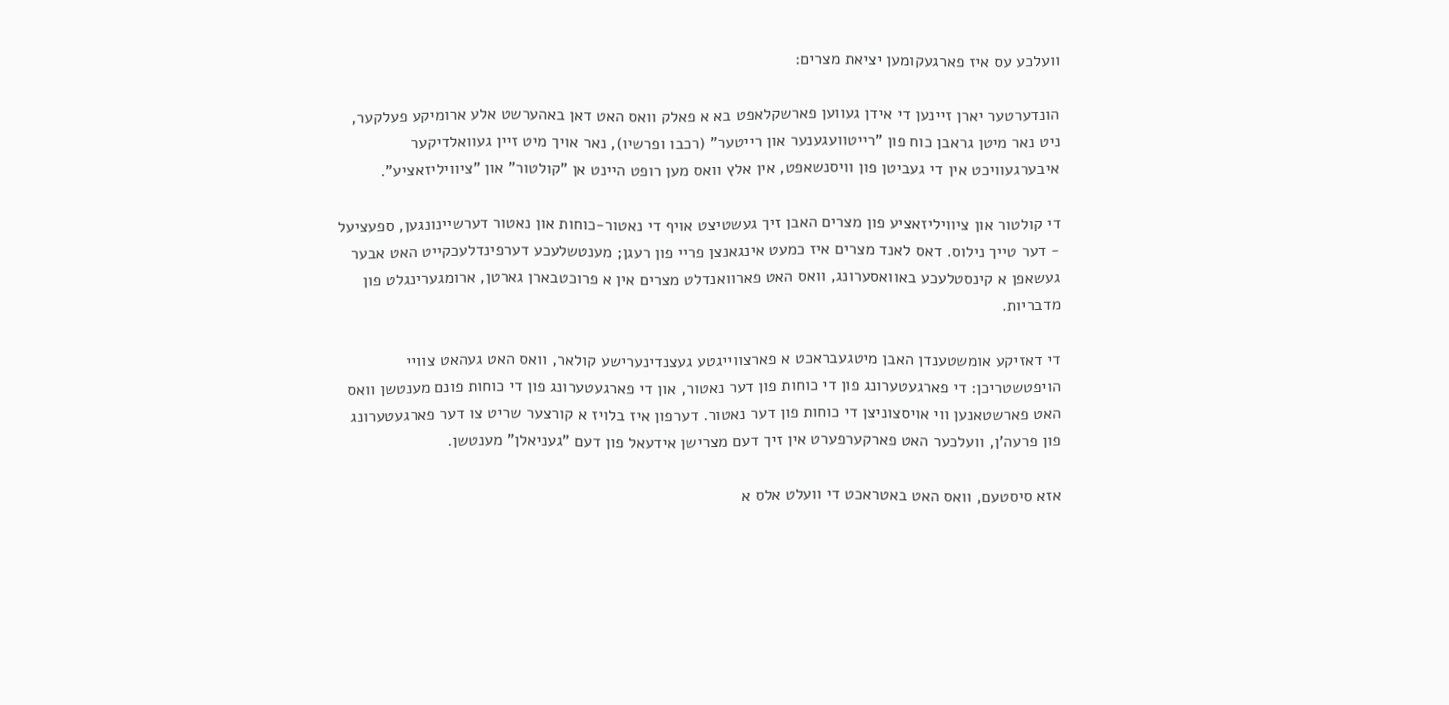וועלכע עס איז פארגעקומען יציאת מצרים:

הונדערטער יארן זיינען די אידן געווען פארשקלאפט בא א פאלק וואס האט דאן באהערשט אלע ארומיקע פעלקער, ניט נאר מיטן גראבן כוח פון "רייטוועגענער און רייטער" (רכבו ופרשיו), נאר אויך מיט זיין געוואלדיקער איבערגעוויכט אין די געביטן פון וויסנשאפט, אין אלץ וואס מען רופט היינט אן "קולטור" און "ציוויליזאציע".

די קולטור און ציוויליזאציע פון מצרים האבן זיך געשטיצט אויף די נאטור-כוחות און נאטור דערשיינונגען, ספעציעל - דער טייך נילוס. דאס לאנד מצרים איז כמעט אינגאנצן פריי פון רעגן; מענטשלעכע דערפינדלעכקייט האט אבער געשאפן א קינסטלעכע באוואסערונג, וואס האט פארוואנדלט מצרים אין א פרוכטבארן גארטן, ארומגערינגלט פון מדבריות.

די דאזיקע אומשטענדן האבן מיטגעבראכט א פארצווייגטע געצנדינערישע קולאר, וואס האט געהאט צוויי הויפטשטריכן: די פארגעטערונג פון די כוחות פון דער נאטור, און די פארגעטערונג פון די כוחות פונם מענטשן וואס האט פארשטאנען ווי אויסצוניצן די כוחות פון דער נאטור. דערפון איז בלויז א קורצער שריט צו דער פארגעטערונג פון פרעה'ן, וועלכער האט פארקערפערט אין זיך דעם מצרישן אידעאל פון דעם "געניאלן" מענטשן.

אזא סיסטעם, וואס האט באטראכט די וועלט אלס א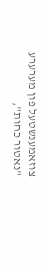צוזאמענשטעל פון מערערע "נאטור כחות",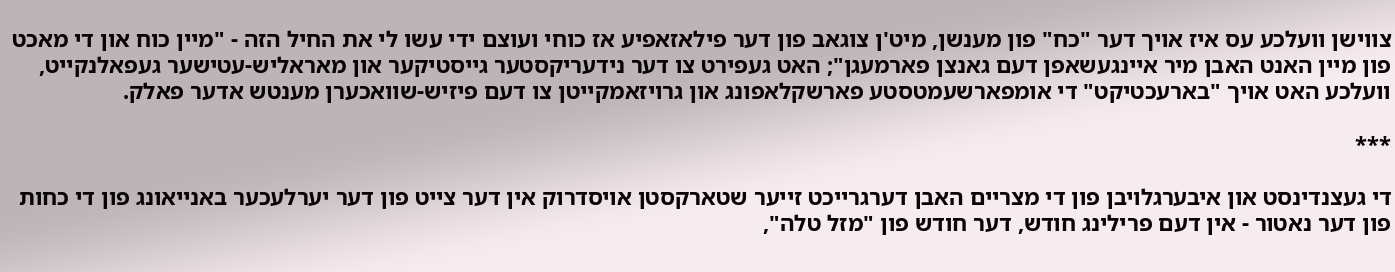צווישן וועלכע עס איז אויך דער "כח" פון מענשן, מיט'ן צוגאב פון דער פילאזאפיע אז כוחי ועוצם ידי עשו לי את החיל הזה - "מיין כוח און די מאכט פון מיין האנט האבן מיר איינגעשאפן דעם גאנצן פארמעגן"; האט געפירט צו דער נידעריקסטער גייסטיקער און מאראליש-עטישער געפאלנקייט, וועלכע האט אויך "בארעכטיקט" די אומפארשעמטסטע פארשקלאפונג און גרויזאמקייטן צו דעם פיזיש-שוואכערן מענטש אדער פאלק.

***

די געצנדינסט און איבערגלויבן פון די מצריים האבן דערגרייכט זייער שטארקסטן אויסדרוק אין דער צייט פון דער יערלעכער באנייאונג פון די כחות פון דער נאטור - אין דעם פרילינג חודש, דער חודש פון "מזל טלה",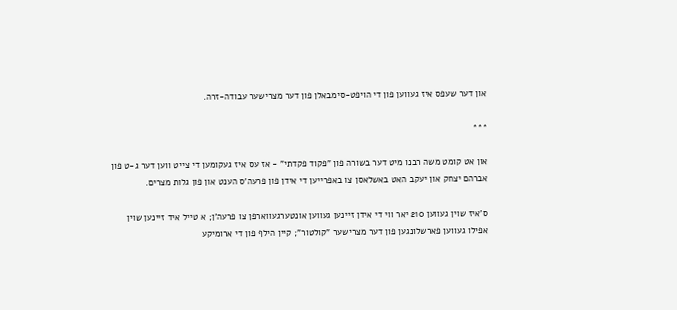און דער שעפס איז געווען פון די הויפט-סימבאלן פון דער מצרישער עבודה-זרה.

***

און אט קומט משה רבנו מיט דער בשורה פון "פקוד פקדתי" - אז עס איז געקומען די צייט ווען דער ג-ט פון אברהם יצחק און יעקב האט באשלאסן צו באפרייען די אידן פון פרעה'ס הענט און פון גלות מצרים.

ס'איז שוין געווען 210 יאר ווי די אידן זיינען געווען אונטערגעווארפן צו פרעה'ן; א טייל איד זיינען שוין אפילו געווען פארשלונגען פון דער מצרישער "קולטור"; קיין הילף פון די ארומיקע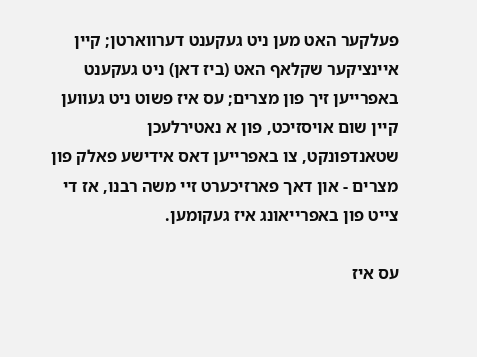פעלקער האט מען ניט געקענט דערווארטן; קיין איינציקער שקלאף האט (ביז דאן) ניט געקענט באפרייען זיך פון מצרים; עס איז פשוט ניט געווען קיין שום אויסזיכט, פון א נאטירלעכן שטאנדפונקט, צו באפרייען דאס אידישע פאלק פון מצרים - און דאך פארזיכערט זיי משה רבנו, אז די צייט פון באפרייאונג איז געקומען.

עס איז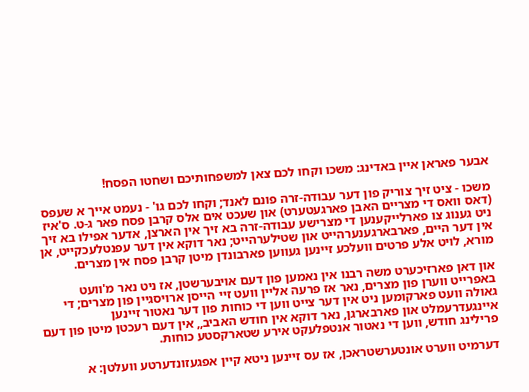אבער פאראן איין באדינג: משכו וקחו לכם צאן למשפחותיכם ושחטו הפסח!

משכו - ציט זיך צוריק פון דער עבודה-זרה פונם לאנד; וקחו לכם גו' - נעמט אייך א שעפס (דאס וואס די מצריים האבן פארגעטערט) און שעכט אים אלס קרבן פסח פאר ג-ט. ס'איז ניט גענוג צו פארלייקענען די מצרישע עבודה-זרה בא זיך אין הארצן, אדער אפילו בא זיך אין דער היים, פארבארגענערהייט און שטילערהייט; נאר דוקא אין דער עפנטלעכקייט, אן מורא, לויט אלע פרטים וועלכע זיינען געווען פארבונדן מיטן קרבן פסח אין מצרים.

און דאן פארזיכערט משה רבנו אין נאמען פון דעם אויבערשטן, אז ניט נאר מ'וועט באפרייט ווערן פון מצרים, נאר אז פרעה אליין וועט זיי הייסן ארויסגיין פון מצרים; די גאולה וועט פארקומען ניט אין דער צייט ווען די כוחות פון דער נאטור זיינען איינגעדרעמלט און פארבארגן, נאר דוקא אין חודש האביב,, אין דעם רעכטן מיטן פון דעם פרילינג חודש, ווען די נאטור אנטפלעקט אירע שטארקסטע כוחות.

דערמיט ווערט אונטערשטראכן, אז עס זיינען ניטא קיין אפגעזונדערטע וועלטן: א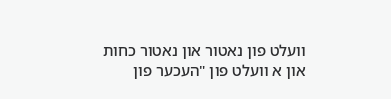וועלט פון נאטור און נאטור כחות און א וועלט פון "העכער פון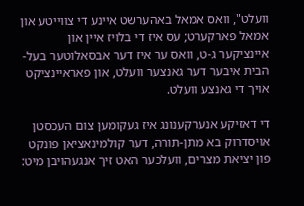וועלט", וואס אמאל באהערשט איינע די צווייטע און אמאל פארקערט; עס איז די בלויז איין און איינציקער ג-ט, וואס ער איז דער אבסאלוטער בעל-הבית איבער דער גאנצער וועלט, און פאראיינציקט אויך די גאנצע וועלט.

די דאזיקע אנערקענונג איז געקומען צום העכסטן אויסדרוק בא מתן-תורה, דער קולמינאציאן פונקט פון יציאת מצרים, וועלכער האט זיך אנגעהויבן מיט: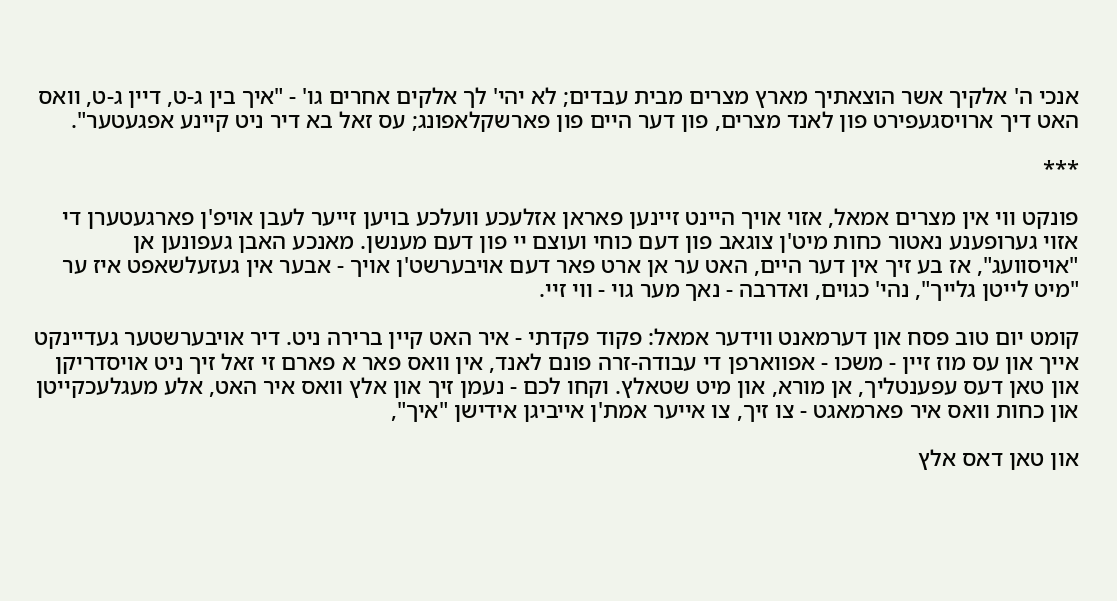אנכי ה' אלקיך אשר הוצאתיך מארץ מצרים מבית עבדים; לא יהי' לך אלקים אחרים גו' - "איך בין ג-ט, דיין ג-ט, וואס האט דיך ארויסגעפירט פון לאנד מצרים, פון דער היים פון פארשקלאפונג; עס זאל בא דיר ניט קיינע אפגעטער".

***

פונקט ווי אין מצרים אמאל, אזוי אויך היינט זיינען פאראן אזלעכע וועלכע בויען זייער לעבן אויפ'ן פארגעטערן די אזוי גערופענע נאטור כחות מיט'ן צוגאב פון דעם כוחי ועוצם יי פון דעם מענשן. מאנכע האבן געפונען אן "אויסוועג", אז בע זיך אין דער היים, האט ער אן ארט פאר דעם אויבערשט'ן אויך - אבער אין געזעלשאפט איז ער "מיט לייטן גלייך", נהי' כגוים, ואדרבה - נאך מער גוי - ווי זיי.

קומט יום טוב פסח און דערמאנט ווידער אמאל: פקוד פקדתי - איר האט קיין ברירה ניט. דיר אויבערשטער געדיינקט אייך און עס מוז זיין - משכו - אפווארפן די עבודה-זרה פונם לאנד, אין וואס פאר א פארם זי זאל זיך ניט אויסדריקן און טאן דעס עפענטליך, אן מורא, און מיט שטאלץ. וקחו לכם - נעמן זיך און אלץ וואס איר האט, אלע מעגלעכקייטן און כחות וואס איר פארמאגט - צו זיך, צו אייער אמת'ן אייביגן אידישן "איך",

און טאן דאס אלץ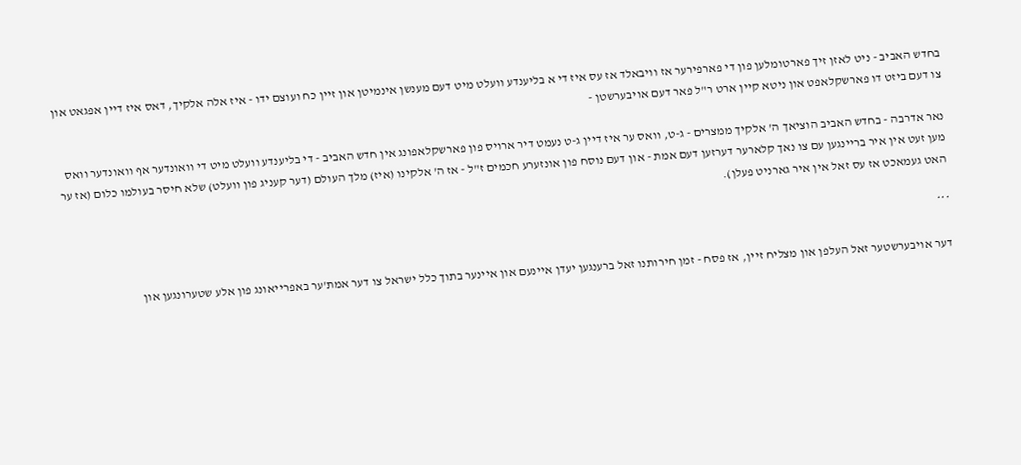בחדש האביב - ניט לאזן זיך פארטומלען פון די פארפירער אז וויבאלד אז עס איז די א בליענדע וועלט מיט דעם מענשן אינמיטן און זיין כח ועוצם ידו - איז אלה אלקיך, דאס איז דיין אפגאט און צו דעם ביזט דו פארשקלאפט און ניטא קיין ארט ר"ל פאר דעם אויבערשטן -

נאר אדרבה - בחדש האביב הוציאך ה' אלקיך ממצרים - ג-ט, וואס ער איז דיין ג-ט נעמט דיר ארויס פון פארשקלאפונג אין חדש האביב - די בליענדע וועלט מיט די וואונדער אף וואונדער וואס מען זעט אין איר בריינגען עם צו נאך קלארער דערזען דעם אמת - און דעם נוסח פון אונזערע חכמים ז"ל - אז ה' אלקינו (איז) מלך העולם (דער קעניג פון וועלט) שלא חיסר בעולמו כלום (אז ער האט געמאכט אז עס זאל אין איר גארניט פעלן).

***

דער אויבערשטער זאל העלפן און מצליח זיין, אז פסח - זמן חירותנו זאל ברענגען יעדן איינעם און איינער בתוך כלל ישראל צו דער אמת'ער באפרייאונג פון אלע שטערונגען און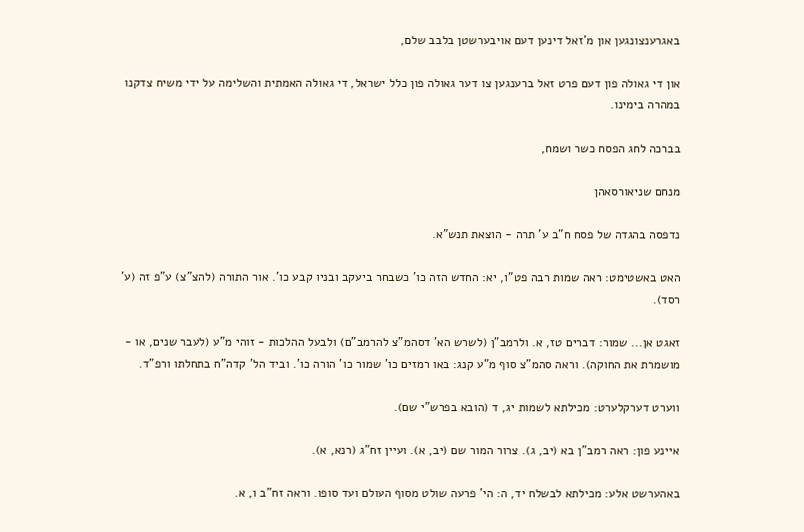באגרענצונגען און מ'זאל דינען דעם אויבערשטן בלבב שלם,

און די גאולה פון דעם פרט זאל ברענגען צו דער גאולה פון כלל ישראל, די גאולה האמתית והשלימה על ידי משיח צדקנו במהרה בימינו.

בברכה לחג הפסח כשר ושמח,

מנחם שניאורסאהן

נדפסה בהגדה של פסח ח"ב ע' תרה - הוצאת תנש"א.

האט באשטימט: ראה שמות רבה פט"ו, יא: החדש הזה כו' כשבחר ביעקב ובניו קבע כו'. אור התורה (להצ"צ) ע"פ זה (ע' רסד).

זאגט אן... שמור: דברים טז, א. ולרמב"ן (לשרש הא' דסהמ"צ להרמב"ם) ולבעל ההלכות - זוהי מ"ע (לעבר שנים, או - מושמרת את החוקה). וראה סהמ"צ סוף מ"ע קנג: באו רמזים כו' שמור כו' הורה כו'. וביד הל' קדה"ח בתחלתו ורפ"ד.

ווערט דערקלערט: מכילתא לשמות יג, ד (הובא בפרש"י שם).

איינע פון: ראה רמב"ן בא (יב, ג). צרור המור שם (יב, א). ועיין זח"ג (רנא, א).

באהערשט אלע: מכילתא לבשלח יד, ה: הי' פרעה שולט מסוף העולם ועד סופו. וראה זח"ב ו, א.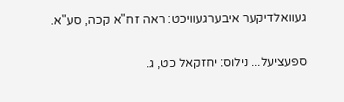געוואלדיקער איבערגעוויכט: ראה זח"א קכה, סע"א.

ספעציעל... נילוס: יחזקאל כט, ג.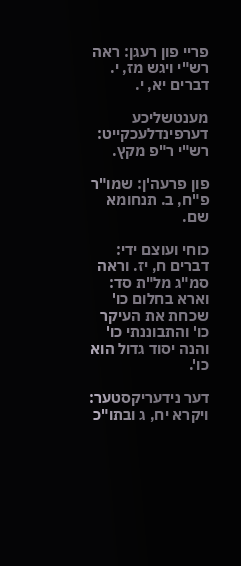פריי פון רעגן: ראה רש"י ויגש מז, י. דברים יא, י.

מענטשליכע דערפינדלעכקייט: רש"י ר"פ מקץ.

פון פרעה'ן: שמו"ר פ"ח, ב. תנחומא שם.

כוחי ועוצם ידי: דברים ח, יז. וראה סמ"ג מל"ת סד: וארא בחלום כו' שכחת את העיקר כו' והתבוננתי כו' והנה יסוד גדול הוא כו'.

דער נידעריקסטער: ויקרא יח, ג ובתו"כ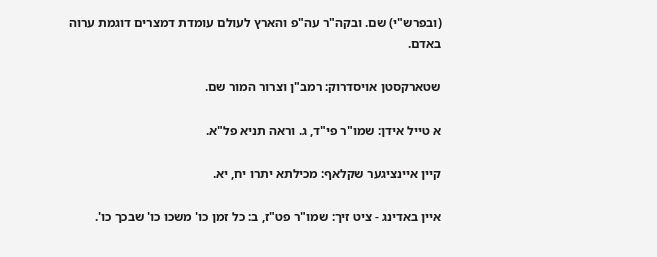(ובפרש"י) שם. ובקה"ר עה"פ והארץ לעולם עומדת דמצרים דוגמת ערוה באדם.

שטארקסטן אויסדרוק: רמב"ן וצרור המור שם.

א טייל אידן: שמו"ר פי"ד, ג. וראה תניא פל"א.

קיין איינציגער שקלאף: מכילתא יתרו יח, יא.

איין באדינג - ציט זיך: שמו"ר פט"ז, ב: כל זמן כו' משכו כו' שבכך כו'.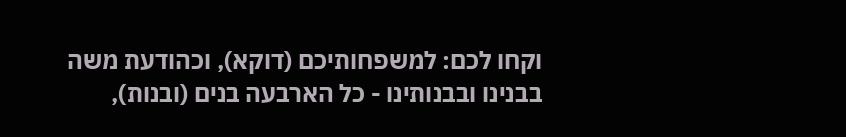וקחו לכם: למשפחותיכם (דוקא), וכהודעת משה בבנינו ובבנותינו - כל הארבעה בנים (ובנות),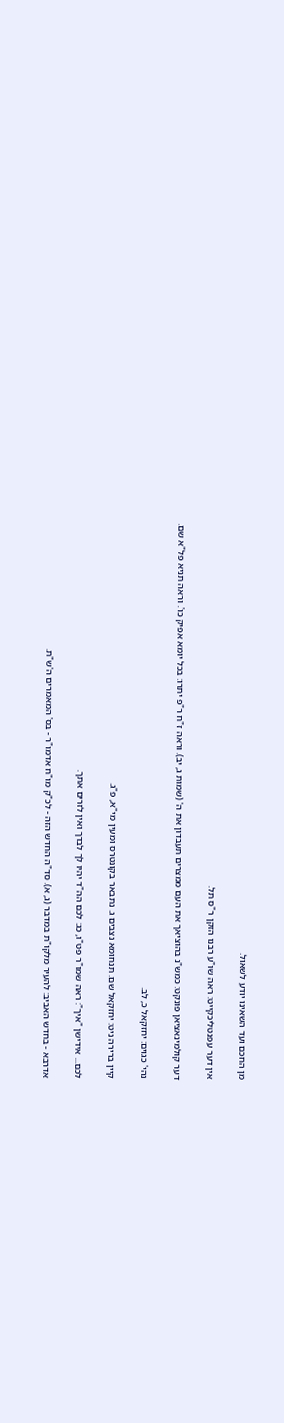מן החכם ועד השאינו יודע לשאול.

אין דער עפנטליכקייט: ראה שו"ע רבנו הזקן ר"ס תל.

דער קולמינאציאן פונקט: כמש"נ בהוציאך את העם ממצרים תעבדון את ה' (שמות ג, יב). וראה ז"ח ר"פ יתרו: בכל יומא אפיק כו'. וראה תניא פל"א שם.

נהי' כגוים: יחזקאל כ, לב.

קיין ברירה ניט: יחזקאל שם. תנחומא נצבים ג. נתבאר בקונטרס ומעין מי"א, פ"ג.

לכם... אידישן "איך": ראה שמו"ר פט"ו, כג: לכם הה"ד יהיו לך לבדך ואין לזרים אתך.

אדרבא - בחדש האביב: להעיר מלקו"ת במדבר (ג, א). סד"ה החדש הזה - לכ"ק מו"ח אדמו"ר - בס' המאמרים ה'ש"ת.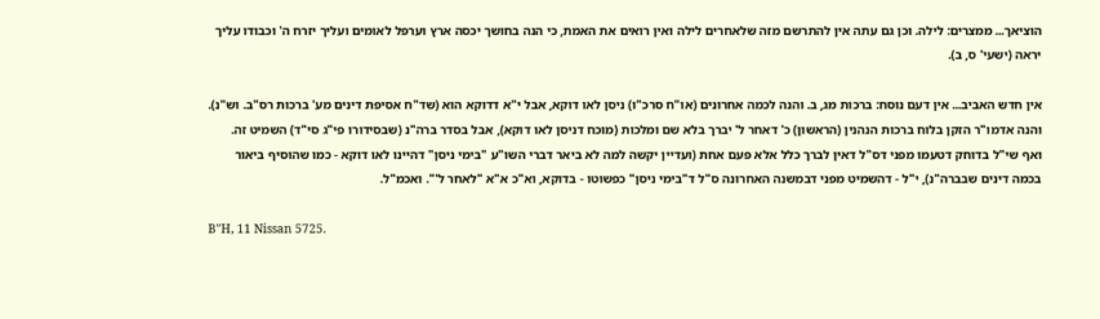הוציאך... ממצרים: לילה. וכן גם עתה אין להתרשם מזה שלאחרים לילה ואין רואים את האמת, כי הנה בחושך יכסה ארץ וערפל לאומים ועליך יזרח ה' וכבודו עליך יראה (ישעי' ס, ב).

אין חדש האביב... אין דעם נוסח: ברכות מג, ב. והנה לכמה אחרונים (או"ח סרכ"ו) ניסן לאו דוקא, אבל י"א דדוקא הוא (שד"ח אסיפת דינים מע' ברכות רס"ב. וש"נ). והנה אדמו"ר הזקן בלוח ברכות הנהנין (הראשון) כ' דאחר ל' יברך בלא שם ומלכות (מוכח דניסן לאו דוקא), אבל בסדר ברה"נ (שבסידורו פי"ג סי"ד) השמיט זה. ואף שי"ל בדוחק דטעמו מפני דס"ל דאין לברך כלל אלא פעם אחת (ועדיין יקשה למה לא ביאר דברי השו"ע "בימי ניסן" דהיינו לאו דוקא - כמו שהוסיף ביאור בכמה דינים שבברה"נ), י"ל - דהשמיט מפני דבמשנה האחרונה ס"ל ד"בימי ניסן" כפשוטו - בדוקא, וא"כ א"א "לאחר ל'". ואכמ"ל.

B"H, 11 Nissan 5725.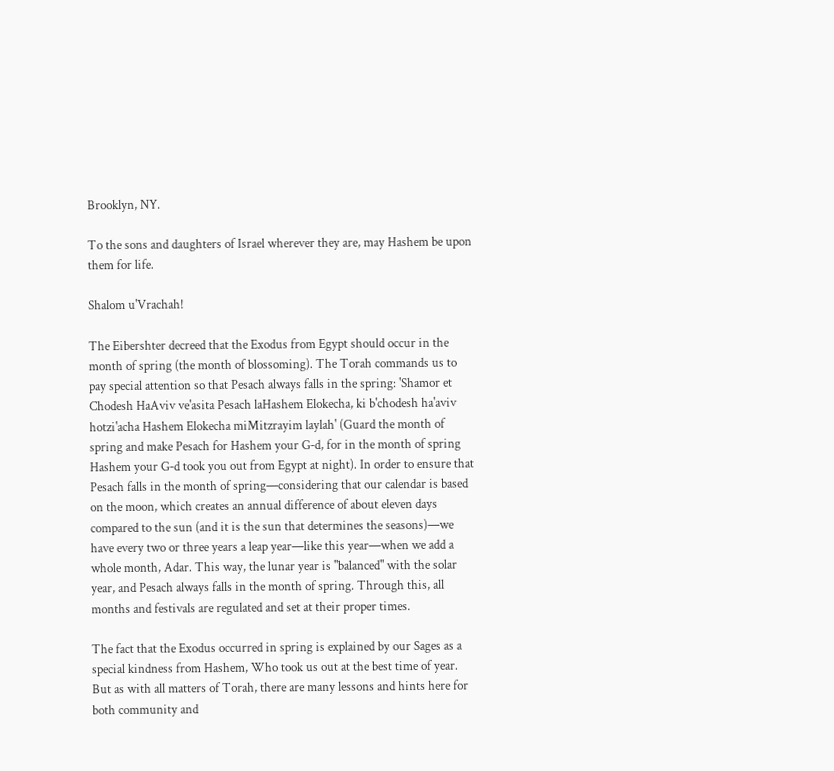Brooklyn, NY.

To the sons and daughters of Israel wherever they are, may Hashem be upon them for life.

Shalom u'Vrachah!

The Eibershter decreed that the Exodus from Egypt should occur in the month of spring (the month of blossoming). The Torah commands us to pay special attention so that Pesach always falls in the spring: 'Shamor et Chodesh HaAviv ve'asita Pesach laHashem Elokecha, ki b'chodesh ha'aviv hotzi'acha Hashem Elokecha miMitzrayim laylah' (Guard the month of spring and make Pesach for Hashem your G‑d, for in the month of spring Hashem your G‑d took you out from Egypt at night). In order to ensure that Pesach falls in the month of spring—considering that our calendar is based on the moon, which creates an annual difference of about eleven days compared to the sun (and it is the sun that determines the seasons)—we have every two or three years a leap year—like this year—when we add a whole month, Adar. This way, the lunar year is "balanced" with the solar year, and Pesach always falls in the month of spring. Through this, all months and festivals are regulated and set at their proper times.

The fact that the Exodus occurred in spring is explained by our Sages as a special kindness from Hashem, Who took us out at the best time of year. But as with all matters of Torah, there are many lessons and hints here for both community and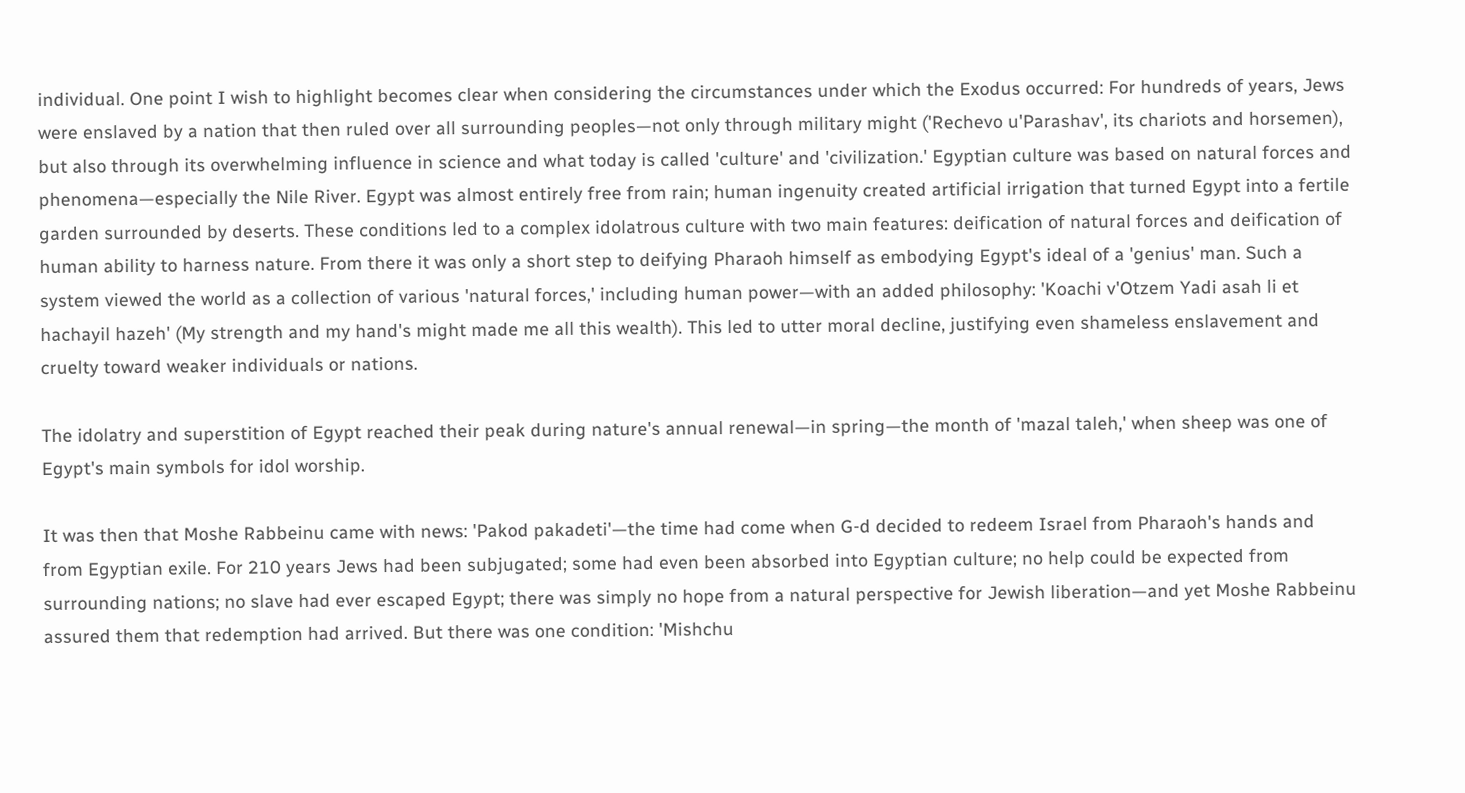individual. One point I wish to highlight becomes clear when considering the circumstances under which the Exodus occurred: For hundreds of years, Jews were enslaved by a nation that then ruled over all surrounding peoples—not only through military might ('Rechevo u'Parashav', its chariots and horsemen), but also through its overwhelming influence in science and what today is called 'culture' and 'civilization.' Egyptian culture was based on natural forces and phenomena—especially the Nile River. Egypt was almost entirely free from rain; human ingenuity created artificial irrigation that turned Egypt into a fertile garden surrounded by deserts. These conditions led to a complex idolatrous culture with two main features: deification of natural forces and deification of human ability to harness nature. From there it was only a short step to deifying Pharaoh himself as embodying Egypt's ideal of a 'genius' man. Such a system viewed the world as a collection of various 'natural forces,' including human power—with an added philosophy: 'Koachi v'Otzem Yadi asah li et hachayil hazeh' (My strength and my hand's might made me all this wealth). This led to utter moral decline, justifying even shameless enslavement and cruelty toward weaker individuals or nations.

The idolatry and superstition of Egypt reached their peak during nature's annual renewal—in spring—the month of 'mazal taleh,' when sheep was one of Egypt's main symbols for idol worship.

It was then that Moshe Rabbeinu came with news: 'Pakod pakadeti'—the time had come when G‑d decided to redeem Israel from Pharaoh's hands and from Egyptian exile. For 210 years Jews had been subjugated; some had even been absorbed into Egyptian culture; no help could be expected from surrounding nations; no slave had ever escaped Egypt; there was simply no hope from a natural perspective for Jewish liberation—and yet Moshe Rabbeinu assured them that redemption had arrived. But there was one condition: 'Mishchu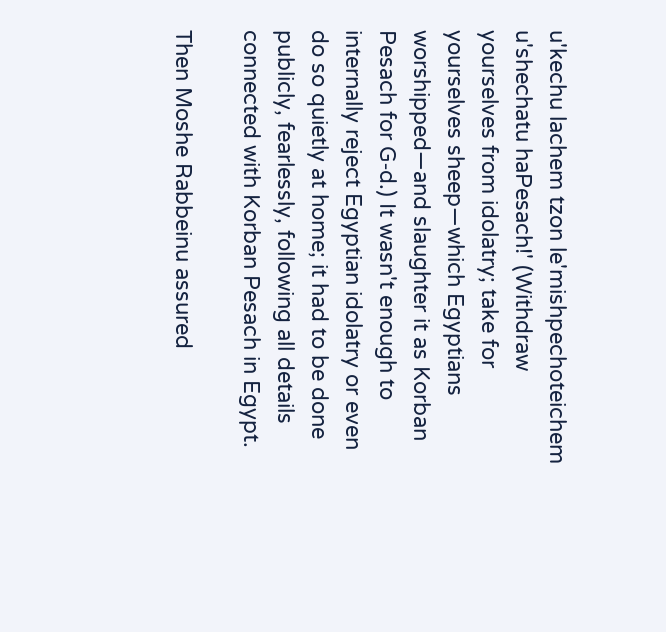u'kechu lachem tzon le'mishpechoteichem u'shechatu haPesach!' (Withdraw yourselves from idolatry; take for yourselves sheep—which Egyptians worshipped—and slaughter it as Korban Pesach for G‑d.) It wasn't enough to internally reject Egyptian idolatry or even do so quietly at home; it had to be done publicly, fearlessly, following all details connected with Korban Pesach in Egypt.

Then Moshe Rabbeinu assured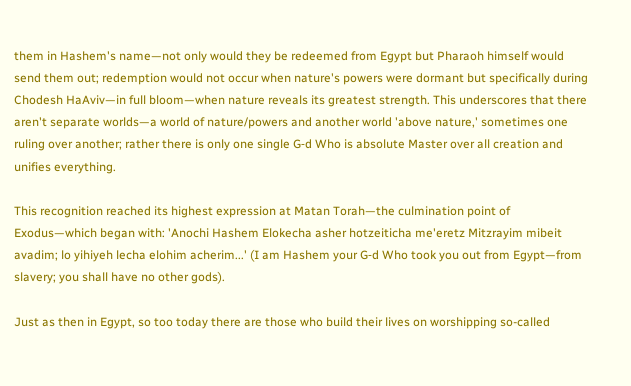them in Hashem's name—not only would they be redeemed from Egypt but Pharaoh himself would send them out; redemption would not occur when nature's powers were dormant but specifically during Chodesh HaAviv—in full bloom—when nature reveals its greatest strength. This underscores that there aren't separate worlds—a world of nature/powers and another world 'above nature,' sometimes one ruling over another; rather there is only one single G‑d Who is absolute Master over all creation and unifies everything.

This recognition reached its highest expression at Matan Torah—the culmination point of Exodus—which began with: 'Anochi Hashem Elokecha asher hotzeiticha me'eretz Mitzrayim mibeit avadim; lo yihiyeh lecha elohim acherim...' (I am Hashem your G‑d Who took you out from Egypt—from slavery; you shall have no other gods).

Just as then in Egypt, so too today there are those who build their lives on worshipping so-called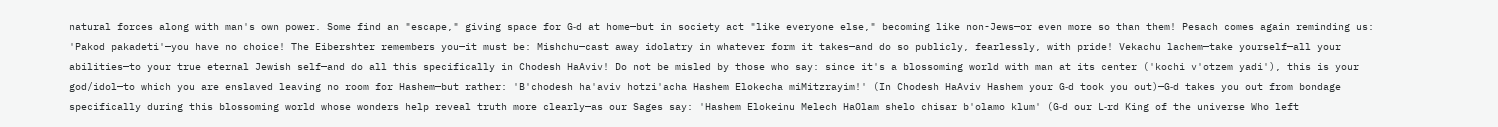natural forces along with man's own power. Some find an "escape," giving space for G‑d at home—but in society act "like everyone else," becoming like non-Jews—or even more so than them! Pesach comes again reminding us: 'Pakod pakadeti'—you have no choice! The Eibershter remembers you—it must be: Mishchu—cast away idolatry in whatever form it takes—and do so publicly, fearlessly, with pride! Vekachu lachem—take yourself—all your abilities—to your true eternal Jewish self—and do all this specifically in Chodesh HaAviv! Do not be misled by those who say: since it's a blossoming world with man at its center ('kochi v'otzem yadi'), this is your god/idol—to which you are enslaved leaving no room for Hashem—but rather: 'B'chodesh ha'aviv hotzi'acha Hashem Elokecha miMitzrayim!' (In Chodesh HaAviv Hashem your G‑d took you out)—G‑d takes you out from bondage specifically during this blossoming world whose wonders help reveal truth more clearly—as our Sages say: 'Hashem Elokeinu Melech HaOlam shelo chisar b'olamo klum' (G‑d our L‑rd King of the universe Who left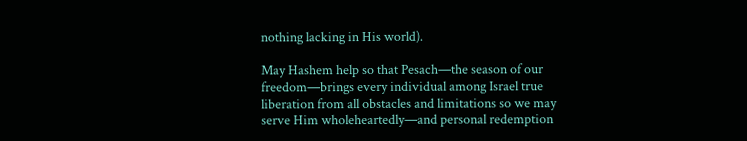nothing lacking in His world).

May Hashem help so that Pesach—the season of our freedom—brings every individual among Israel true liberation from all obstacles and limitations so we may serve Him wholeheartedly—and personal redemption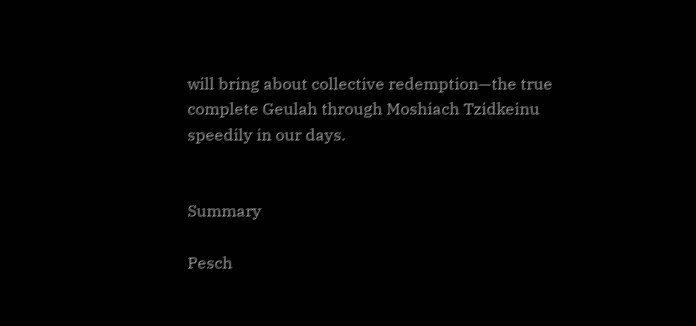will bring about collective redemption—the true complete Geulah through Moshiach Tzidkeinu speedily in our days.


Summary

Pesch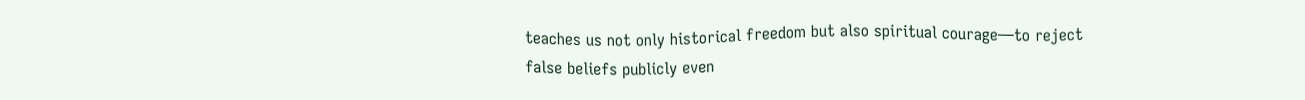teaches us not only historical freedom but also spiritual courage—to reject false beliefs publicly even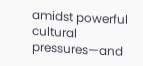amidst powerful cultural pressures—and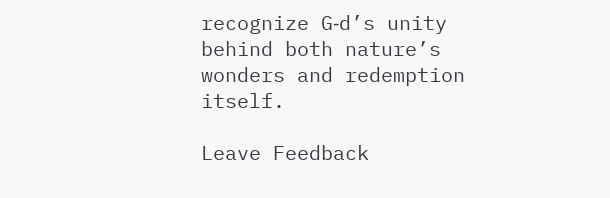recognize G‑d’s unity behind both nature’s wonders and redemption itself.

Leave Feedback